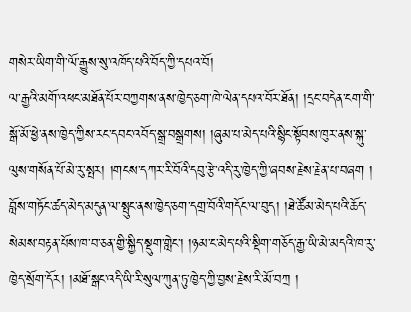གསེར་ཡིག་གི་ལོ་རྒྱུས་སུ་འཁོད་པའི་བོད་ཀྱི་དཔའ་བོ།
ལ་རྒྱའི་མགོ་འཕང་མཐོན་པོར་བཀྱགས་ནས་ཁྱེད་ཅག་ཁེ་ལེན་དཔའ་བོར་ཐོན། །དྲང་བདེན་ངག་གི་སྒོ་མོ་ཕྱེ་ནས་ཁྱེད་ཀྱིས་རང་དབང་འབོད་སྒྲ་བསྒྲགས། །ཞུམ་པ་མེད་པའི་སྙིང་སྟོབས་ཁུར་ནས་སྐུ་ལུས་གསོན་པོ་མེ་རུ་སྤར། །གངས་དཀར་རི་བོའི་དབུ་རྩེ་འདི་རུ་ཁྱེད་ཀྱི་ཞབས་རྗེས་རྗེན་པ་བཞག །
བློས་གཏོང་ཚད་མེད་མདུན་ལ་སྤུང་ནས་ཁྱེད་ཅག་དགྲ་བོའི་གདོང་ལ་བུད། །ཐེ་ཚོམ་མེད་པའི་ཆོད་སེམས་བརྟན་པོས་ཁ་བ་ཅན་གྱི་སྐྱིད་སྡུག་གླེང་། །ཉམ་ང་མེད་པའི་སྡིག་གཅོད་རྒྱ་ཡི་མེ་མདའི་ཁ་རུ་ཁྱེད་སྲོག་དོར། །མཐོ་སྒང་འདི་ཡི་རི་སུལ་ཀུན་ཏུ་ཁྱེད་ཀྱི་བྱས་རྗེས་རི་མོ་བཀྲ །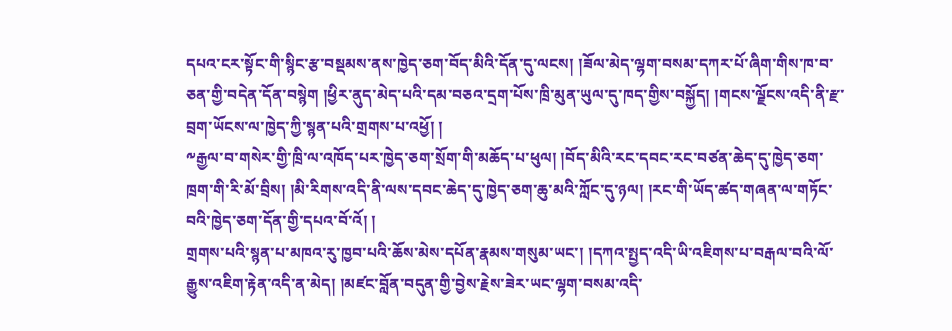དཔའ་ངར་སྟོང་གི་སྙིང་རྩ་བསྡམས་ནས་ཁྱེད་ཅག་བོད་མིའི་དོན་དུ་ལངས། །ཟོལ་མེད་ལྷག་བསམ་དཀར་པོ་ཞིག་གིས་ཁ་བ་ཅན་གྱི་བདེན་དོན་བསྙེག །ཕྱིར་ནུད་མེད་པའི་དམ་བཅའ་དྲག་པོས་ཁྲི་མུན་ཡུལ་དུ་ཁད་གྱིས་བསྐྱོད། །གངས་ལྗོངས་འདི་ནི་རྫ་བྲག་ཡོངས་ལ་ཁྱེད་ཀྱི་སྙན་པའི་གྲགས་པ་འཕྱོ། །
༸རྒྱལ་བ་གསེར་གྱི་ཁྲི་ལ་འཁོད་པར་ཁྱེད་ཅག་སྲོག་གི་མཆོད་པ་ཕུལ། །བོད་མིའི་རང་དབང་རང་བཙན་ཆེད་དུ་ཁྱེད་ཅག་ཁྲག་གི་རི་མོ་བྲིས། །མི་རིགས་འདི་ནི་ལས་དབང་ཆེད་དུ་ཁྱེད་ཅག་ཆུ་མའི་ཀློང་དུ་ཉལ། །རང་གི་ཡོད་ཚད་གཞན་ལ་གཏོང་བའི་ཁྱེད་ཅག་དོན་གྱི་དཔའ་བོ་འོ། །
གྲགས་པའི་སྙན་པ་མཁའ་རུ་ཁྱབ་པའི་ཆོས་མེས་དཔོན་རྣམས་གསུམ་ཡང་། །དཀའ་སྤྱད་འདི་ཡི་འཇིགས་པ་བརྒལ་བའི་ལོ་རྒྱུས་འཇིག་རྟེན་འདི་ན་མེད། །མཛང་བློན་བདུན་གྱི་བྱེས་རྗེས་ཟེར་ཡང་ལྷག་བསམ་འདི་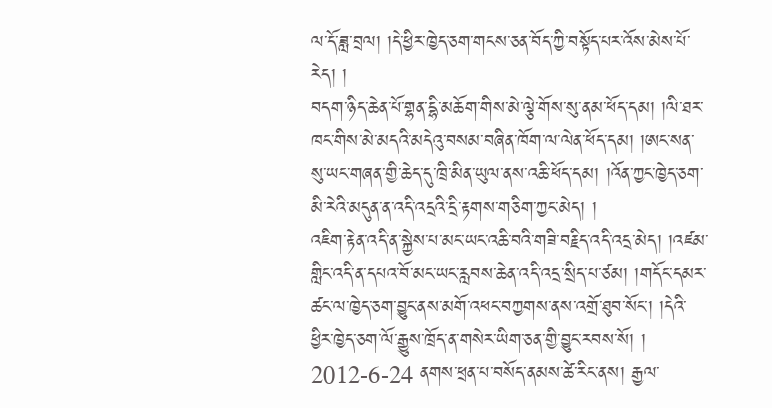ལ་དོ་ཟླ་བྲལ། །དེ་ཕྱིར་ཁྱེད་ཅག་གངས་ཅན་བོད་ཀྱི་བསྟོད་པར་འོས་མེས་པོ་རེད། །
བདག་ཉིད་ཆེན་པོ་གྷན་དྷི་མཆོག་གིས་མེ་ལྕེ་གོས་སུ་ནམ་ཕོད་དམ། །ལི་ཐར་ཁང་གིས་མེ་མདའི་མདེའུ་བསམ་བཞིན་ཁོག་ལ་ལེན་ཕོད་དམ། །ཨང་སན་སུ་ཡང་གཞན་གྱི་ཆེད་དུ་ཁྲི་མིན་ཡུལ་ནས་འཆི་ཕོད་དམ། །འོན་ཀྱང་ཁྱེད་ཅག་མི་རེའི་མདུན་ན་འདི་འདྲའི་དྲི་རྟགས་གཅིག་ཀྱང་མེད། །
འཇིག་རྟེན་འདི་ན་སྐྱེས་པ་མང་ཡང་འཆི་བའི་གཟི་བརྗིད་འདི་འདྲ་མེད། །འཛམ་གླིང་འདི་ན་དཔའ་བོ་མང་ཡང་རླབས་ཆེན་འདི་འདྲ་སྲིད་པ་ཙམ། །གདོང་དམར་ཚང་ལ་ཁྱེད་ཅག་བྱུང་ནས་མགོ་འཕང་བཀྱགས་ནས་འགྲོ་ཐུབ་སོང་། །དེའི་ཕྱིར་ཁྱེད་ཅག་ལོ་རྒྱུས་ཁྲོད་ན་གསེར་ཡིག་ཅན་གྱི་བྱུང་རབས་སོ། །
2012-6-24 ནགས་ཕྲན་པ་བསོད་ནམས་ཚེ་རིང་ནས། རྒྱལ་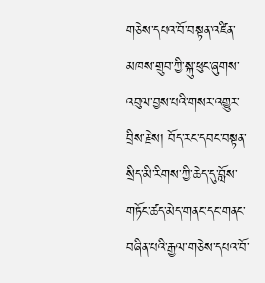གཅེས་དཔའ་བོ་བསྟན་འཛིན་མཁས་གྲུབ་ཀྱི་སྐུ་ཕུང་ཞུགས་འབུལ་བྱས་པའི་གསར་འགྱུར་བྲིས་རྗེས། བོད་རང་དབང་བསྟན་སྲིད་མི་རིགས་ཀྱི་ཆེད་དུ་བློས་གཏོང་ཚད་མེད་གནང་དང་གནང་བཞིན་པའི་རྒྱལ་གཅེས་དཔའ་བོ་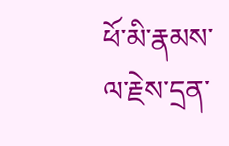ཕོ་མི་རྣམས་ལ་རྗེས་དྲན་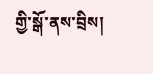གྱི་སྒོ་ནས་བྲིས།